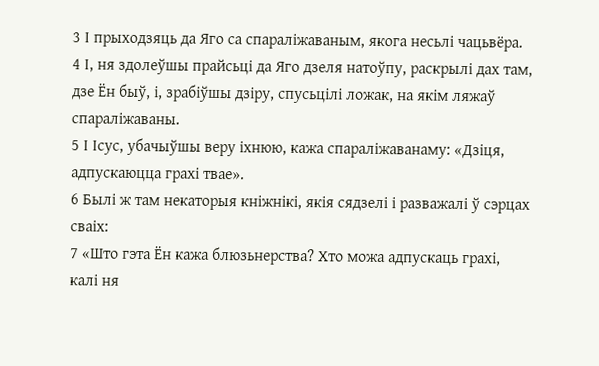3 І прыходзяць да Яго са спараліжаваным, якога несьлі чацьвёра.
4 І, ня здолеўшы прайсьці да Яго дзеля натоўпу, раскрылі дах там, дзе Ён быў, і, зрабіўшы дзіру, спусьцілі ложак, на якім ляжаў спараліжаваны.
5 І Ісус, убачыўшы веру іхнюю, кажа спараліжаванаму: «Дзіця, адпускаюцца грахі твае».
6 Былі ж там некаторыя кніжнікі, якія сядзелі і разважалі ў сэрцах сваіх:
7 «Што гэта Ён кажа блюзьнерства? Хто можа адпускаць грахі, калі ня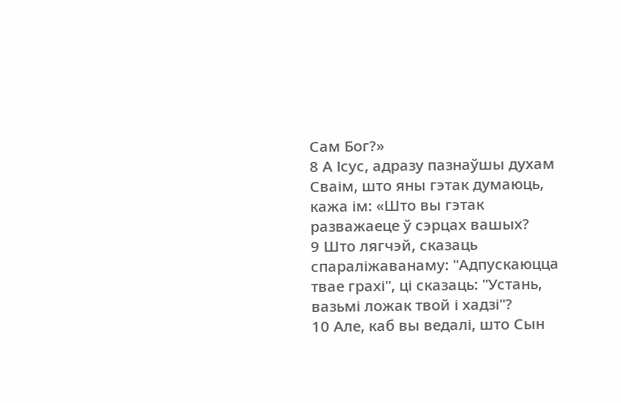Сам Бог?»
8 А Ісус, адразу пазнаўшы духам Сваім, што яны гэтак думаюць, кажа ім: «Што вы гэтак разважаеце ў сэрцах вашых?
9 Што лягчэй, сказаць спараліжаванаму: "Адпускаюцца твае грахі", ці сказаць: "Устань, вазьмі ложак твой і хадзі"?
10 Але, каб вы ведалі, што Сын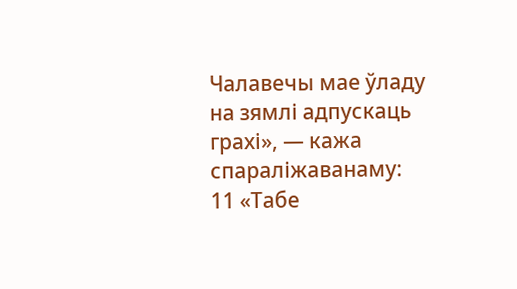Чалавечы мае ўладу на зямлі адпускаць грахі», — кажа спараліжаванаму:
11 «Табе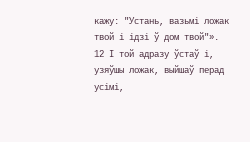кажу: "Устань, вазьмі ложак твой і ідзі ў дом твой"».
12 І той адразу ўстаў і, узяўшы ложак, выйшаў перад усімі,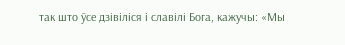так што ўсе дзівіліся і славілі Бога, кажучы: «Мы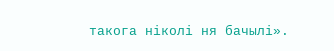такога ніколі ня бачылі».